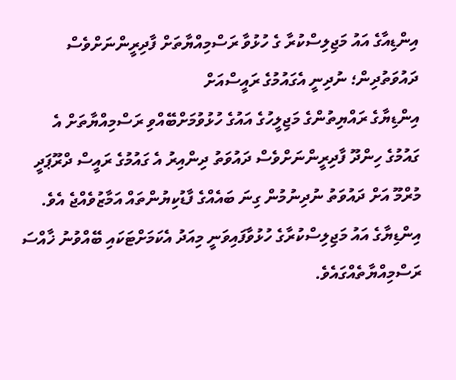އިންޑިއާގެ އައު މަޖިލިސްކުރާ ގެ ހުޅުވާ ރަސްމިއްޔާތަށް ފާދިރީންނަށްވެސް ދައުވަތުދިން؛ ނުދިނީ އެގައުމުގެ ރައީސްއަށް
އިންޑިޔާގެ ރައްޔިތުންގެ މަޖިލީހުގެ އައުގެ ހުޅުވުމަށްބޭއްވި ރަސްމިއްޔާތަށް އެ ގައުމުގެ ހިންދޫ ފާދިރީންނަށްވެސް ދައުވަތު ދިންއިރު އެ ގައުމުގެ ރައީސް ދްރޫޕަދީ މުރްމޫ އަށް ދައުވަތު ނުދިނުމުން ގިނަ ބައެއްގެ ފާޑުކިޔުންތައް އަމާޒުވެއްޖެ އެވެ.
އިންޑިޔާގެ އައު މަޖިލިސްކުރާގެ ހުޅުވާފައިވަނީ މިއަދު އެކަމަށްޓަކައި ބޭއްވުނު ޚާއްސަ ރަސްމިއްޔާތެއްގައެވެ.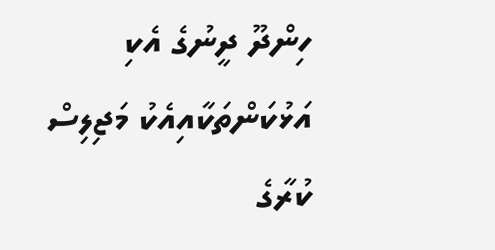ހިންދޫ ދީނުގެ އެކި އަޅުކަންތަކާއިއެކު މަޖިލިސް ކުރާގެ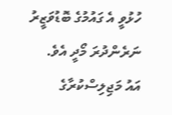ހުޅުވީ އެ ގައުމުގެ ބޮޑުވަޒީރު ނަރެންދުރަ މޯދީ އެވެ.
އައު މަޖިލިސްކުރާގެ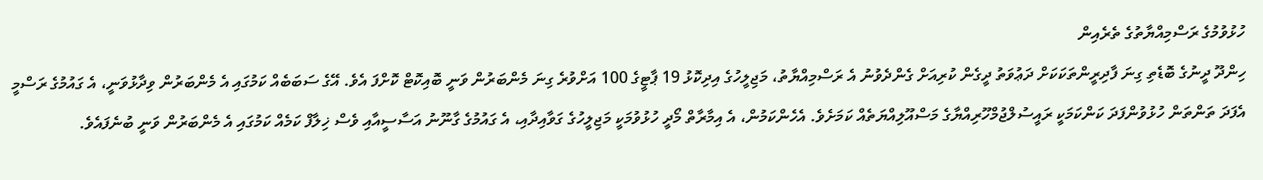ހުޅުވުމުގެ ރަސްމިއްޔާތުގެ ތެރެއިން
ހިންދޫ ދީނުގެ ބޮޑެތި ގިނަ ފާދިރީންތަކަކަށް ދަޢުވަތު ދީގެން ކުރިއަށް ގެންދެވުނު އެ ރަސްމިއްޔާތު، މަޖިލީހުގެ އިދިކޮޅު 19 ޕާޓީގެ 100 އަށްވުރެ ގިނަ މެންބަރުން ވަނީ ބޮއިކޮޓް ކޮށްފަ އެވެ. އޭގެ ސަބަބެއް ކަމުގައި އެ މެންބަރުން ވިދާޅުވަނީ، އެ ގައުމުގެ ރަސްމީ އެފަދަ ތަންތަން ހުޅުވުންފަދަ ކަންކަމަކީ ރައީސުލްޖުމްހޫރިއްޔާގެ މަސްއޫލިއްޔަތެއް ކަމަށެވެ. އެހެންކަމުން، އެ އިމާރާތް މޯދީ ހުޅުވުމަކީ މަޖިލީހުގެ ގަވާއިދާއި، އެ ގައުމުގެ ގާނޫނު އަސާސީއާއި ވެސް ޚިލާފް ކަމެއް ކަމުގައި އެ މެންބަރުން ވަނީ ބުނެފައެވެ.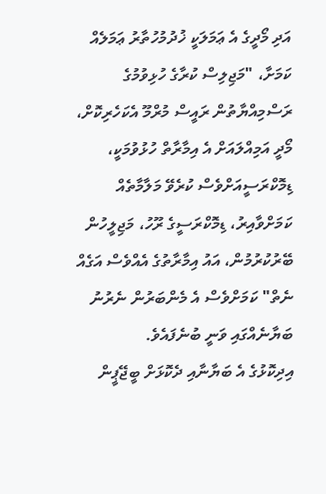އަދި މޯދީގެ އެ ޢަމަލަކީ ޚުދުމުހުތާރު ޢަމަލެއް ކަމަށާ، "މަޖިލިސް ކުރާގެ ހުޅިވުމުގެ ރަސްމިއްޔާތުން ރައީސް މުރްމޫ އެކަހެރިކޮށް، މޯދީ އަމިއްލައަށް އެ އިމާރާތް ހުޅުވުމަކީ، ޑިމޮކްރަސީއަށްވެސް ކުރެވޭ މަލާމާތެއް ކަމަށްވާއިރު، ޑިމޮކްރަސީގެ ރޫހު، މަޖިލީހުން ބޭރުކުރުމުން، އައު އިމާރާތުގެ އެއްވެސް އަގެއް ނެތް" ކަމަށްވެސް އެ މެންބަރުން ނެރުނު ބަޔާނެއްގައި ވަނީ ބުނެފައެވެ.
އިދިކޮޅުގެ އެ ބަޔާނާއި ދެކޮޅަށް ބީޖޭޕީން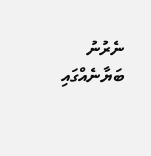ނެރުނު ބަޔާނެއްގައި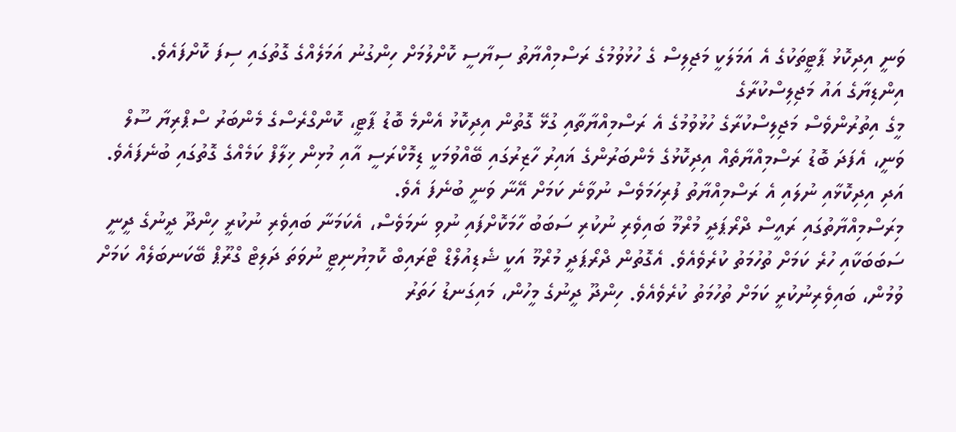ވަނީ އިދިކޮޅު ޕާޓީތަކުގެ އެ އަމަލަކީ މަޖިލިސް ގެ ހުޅުވުމުގެ ރަސްމިއްޔާތު ސިޔާސީ ކޮށްލުމަށް ހިންގުނު އަމަލެއްގެ ގޮތުގައި ސިފަ ކޮށްފައެވެ.
އިންޑިޔާގެ އައު މަޖިލިސްކުރާގެ
މީގެ އިތުރުންވެސް މަޖިލިސްކުރާގެ ހުޅުވުމުގެ އެ ރަސްމިއްޔާތާއި ގުޅޭ ގޮތުން އިދިކޮޅު އެންމެ ބޮޑު ޕާޓީ، ކޮންގްރެސްގެ މެންބަރު ސްޕްރިޔާ ސޫލް ވަނީ، އެފަދަ ބޮޑު ރަސްމިއްޔާތެއް އިދިކޮޅުގެ މެންބަރުންގެ ޣައިރު ހާޒިރުގައި ބޭއްވުމަކީ ޑިމޮކްރަސީ އާއި މުޅިން ޚިލާފް ކަމެއްގެ ގޮތުގައި ބުނެފައެވެ. އަދި އިދިކޮޅާއި ނުލައި އެ ރަސްމިއްޔާތު ފުރިހަމަވެސް ނުވާނެ ކަމަށް އޭނާ ވަނީ ބުނެފަ އެވެ.
މިރަސްމިއްޔާތުގައި ރައީސް ދްރޯޕަދީ މުރްމޫ ބައިވެރި ނުކުރި ސަބަބު ހާމަކޮށްފައި ނުވި ނަމަވެސް، އެކަމަނާ ބައިވެރި ނުކުރީ ހިންދޫ ދީނުގެ ދީނީ ސަބަބަކާއި ހުރެ ކަމަށް ތުހުމަތު ކުރެވެއެވެ. އެގޮތުން ދްރޯޕަދީ މުރްމޫ އަކީ ޝެޑިއުލްޑް ޓްރައިބް ކޮމިޔުނިޓީ ނުވަތަ ދަލިޓް ގްރޫޕް ބޭކަނބަލެއް ކަމަށް ވުމުން، ބައިވެރިނުކުރީ ކަމަށް ތުހުމަތު ކުރެވެއެވެ. ހިންދޫ ދީނުގެ މީހުން، މައިގަނޑު ހަތަރު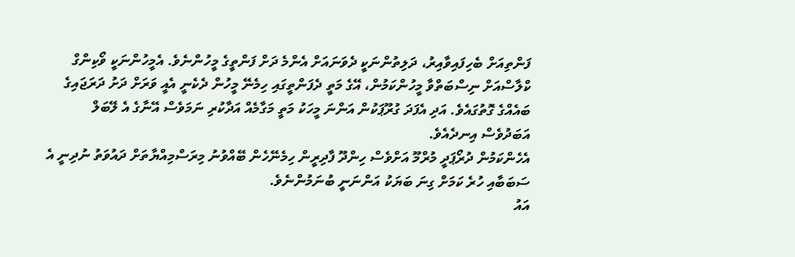ފަންތިއަށް ބެހިފައިވާއިރު، ދަލިތުންނަކީ ދެވަނައަށް އެންމެ ދަށް ފަންތީގެ މީހުންނެވެ. އެމީހުންނަކީ ވޯކިންގް ކްލާސްއަށް ނިސްބަތްވާ މީހުންކަމުން، އޭގެ މަތީ ދެފަންތީގައި ހިމެނޭ މީހުން ދެކެނީ އެއީ ވަރަށް ދަށު ދަރަޖައިގެ ބައެއްގެ ގޮތުގައެވެ. އަދި އެފަދަ ގުރޫޕަކުން އަންނަ މީހަކު މަތީ މަގާމެއް އަދާކުރި ނަމަވެސް އޭނާގެ އެ ލޭބަލް އަބަދުވެސް އިނދެއެވެ.
އެހެންކަމުން ދުރޯޕަދީ މުރްމޫ އަށްވެސް ހިންދޫ ފާދިރީން ހިމެނޭހެން ބޭއްވުނު މިރަސްމިއްޔާތަށް ދައުވަތު ނުދިނީ އެ ސަބަބާއި ހުރެ ކަމަށް ގިނަ ބަޔަކު އަންނަނީ ބުނަމުންނެވެ.
އައު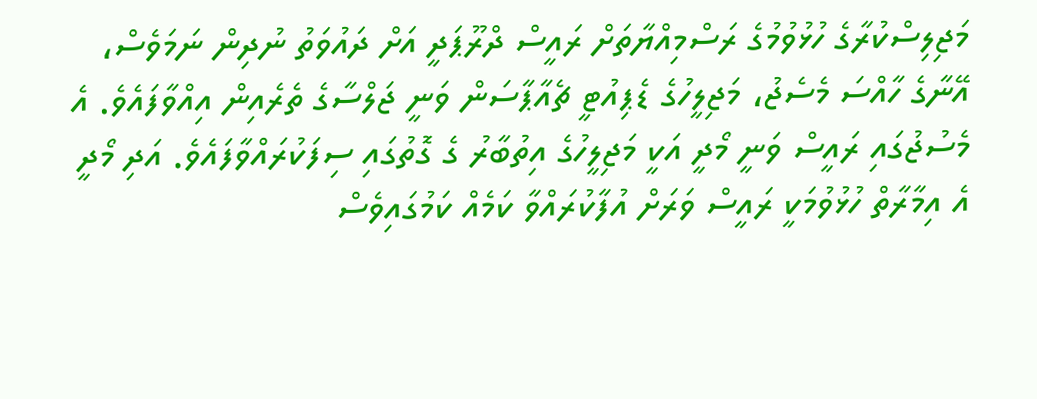މަޖިލިސްކުރާގެ ހުޅުވުމުގެ ރަސްމިއްޔާތަށް ރައީސް ދްރޫޕަދީ އަށް ދައުވަތު ނުދިން ނަމަވެސް، އޭނާގެ ހާއްސަ މެސެޖު، މަޖިލީހުގެ ޑެޕިއުޓީ ޗެއާޕާސަން ވަނީ ޖަލްސާގެ ތެރެއިން އިއްވާފައެވެ. އެ މެސުޖުގައި ރައީސް ވަނީ މޯދީ އަކީ މަޖިލީހުގެ އިތުބާރު ގެ ގޮތުގައި ސިފަކުރައްވާފައެވެ. އަދި މޯދީ އެ އިމާރާތް ހުޅުވުމަކީ ރައީސް ވަރަށް އުފާކުރައްވާ ކަމެއް ކަމުގައިވެސް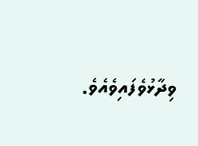ވިދާޅުވެފައިވެއެވެ.